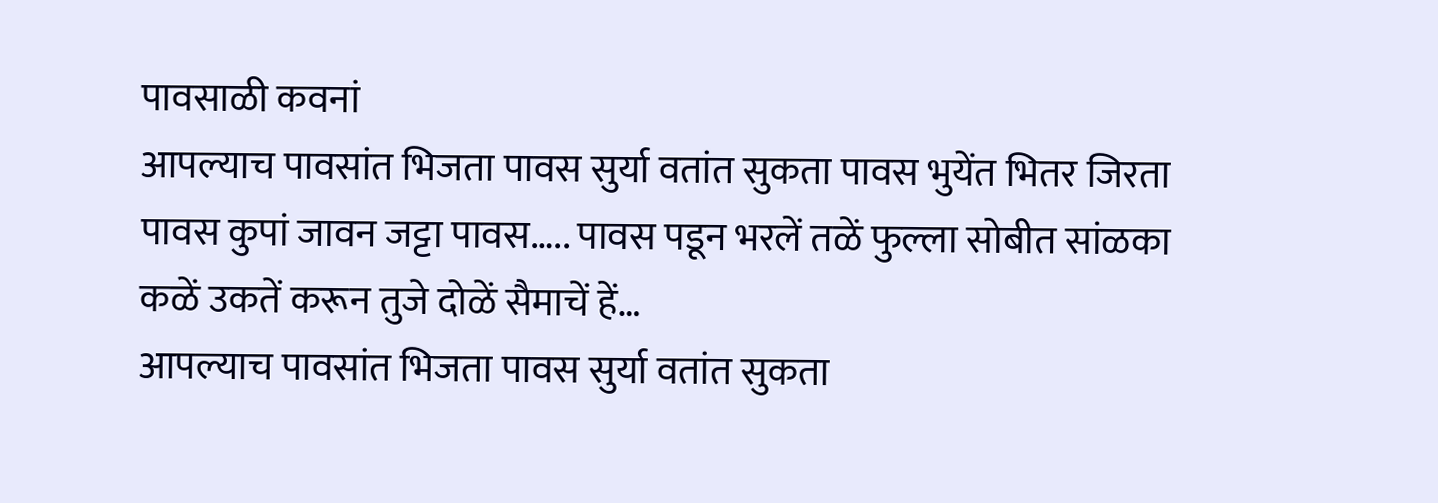पावसाळी कवनां
आपल्याच पावसांत भिजता पावस सुर्या वतांत सुकता पावस भुयेंत भितर जिरता पावस कुपां जावन जट्टा पावस….. पावस पडून भरलें तळें फुल्ला सोबीत सांळका कळें उकतें करून तुजे दोळें सैमाचें हें…
आपल्याच पावसांत भिजता पावस सुर्या वतांत सुकता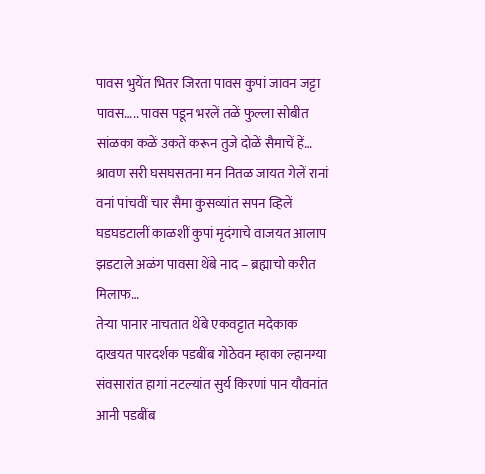पावस भुयेंत भितर जिरता पावस कुपां जावन जट्टा पावस….. पावस पडून भरलें तळें फुल्ला सोबीत सांळका कळें उकतें करून तुजे दोळें सैमाचें हें…
श्रावण सरी घसघसतना मन नितळ जायत गेलें रानां वनां पांचवीं चार सैमा कुसव्यांत सपन व्हिलें घडघडटालीं काळशीं कुपां मृदंगाचे वाजयत आलाप झडटाले अळंग पावसा थेंबे नाद – ब्रह्माचो करीत मिलाफ…
तेऱ्या पानार नाचतात थेंबे एकवट्टात मदेकाक दाखयत पारदर्शक पडबींब गोठेवन म्हाका ल्हानग्या संवसारांत हागां नटल्यांत सुर्य किरणां पान यौवनांत आनी पडबींब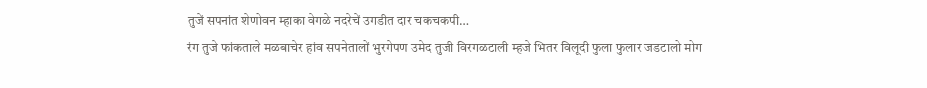तुजें सपनांत शेणोवन म्हाका वेगळे नदरेचें उगडीत दार चकचकपी…
रंग तुजे फांकताले मळबाचेर हांव सपनेतालों भुरगेपण उमेद तुजी विरगळटाली म्हजे भितर विलूदी फुला फुलार जडटालो मोग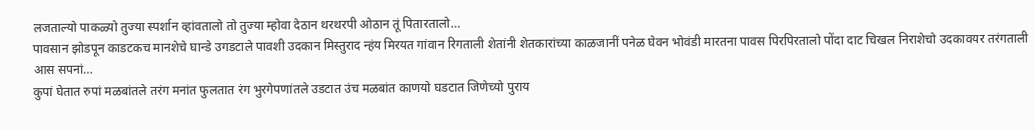लजताल्यो पाकळ्यो तुज्या स्पर्शान व्हांवतालो तो तुज्या म्होवा देठान थरथरपी ओठान तूं पितारतालो…
पावसान झोडपून काडटकच मानशेचे घान्डे उगडटाले पावशी उदकान मिस्तुराद न्हंय मिरयत गांवान रिगताली शेतांनी शेतकारांच्या काळजानीं पनेळ घेवन भोवंडी मारतना पावस पिरपिरतालो पोंदा दाट चिखल निराशेचो उदकावयर तरंगताली आस सपनां…
कुपां घेतात रुपां मळबांतले तरंग मनांत फुलतात रंग भुरगेपणांतले उडटात उंच मळबांत काणयो घडटात जिणेच्यो पुराय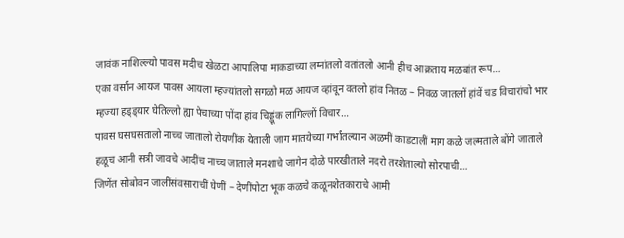जावंक नाशिल्ल्यो पावस मदीच खेळटा आपालिपा माकडाच्या लग्नांतलो वतांतलो आनी हीच आक्रताय मळबांत रूप…
एका वर्सान आयज पावस आयला म्हज्यांतलो सगळो मळ आयज व्हांवून वतलो हांव नितळ – निवळ जातलों हांवें चड विचारांचो भार म्हज्या हड्ड्यार घेतिल्लो ह्या पेचाच्या पोंदा हांव चिड्डूंक लागिल्लों विचार…
पावस घसघसतालो नाच्च जातालो रोयणींक येताली जाग मातयेच्या गर्भांतल्यान अळमीं काडटालीं माग कळे जल्मताले बोंगे जाताले हळूच आनी सत्री जावचे आदींच नाच्च जाताले मनशाचे जागेन दोळे पारखीताले नदरो तरशेताल्यो सोरपाची…
जिणेंत सोबोवन जालींसंवसाराचीं घेणीं – देणींपोटा भूक कळचे कळूनशेतकाराचे आमी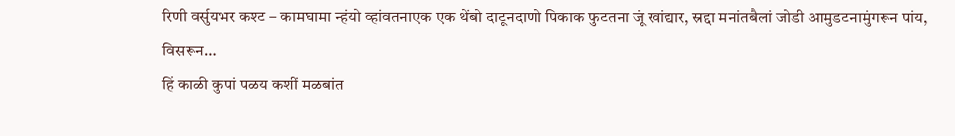रिणी वर्सुयभर कश्ट – कामघामा न्हंयो व्हांवतनाएक एक थेंबो दाटूनदाणो पिकाक फुटतना जूं खांद्यार, स्रद्दा मनांतबैलां जोडी आमुडटनामुंगरून पांय, विसरून…
हिं काळी कुपां पळय कशीं मळबांत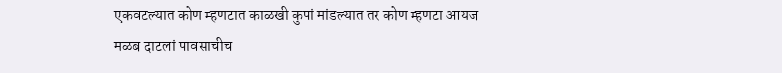एकवटल्यात कोण म्हणटात काळखी कुपां मांडल्यात तर कोण म्हणटा आयज मळब दाटलां पावसाचीच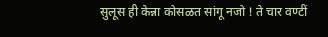सुलूस ही केन्ना कोसळत सांगू नजो ! ते चार वण्टीं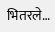भितरले…